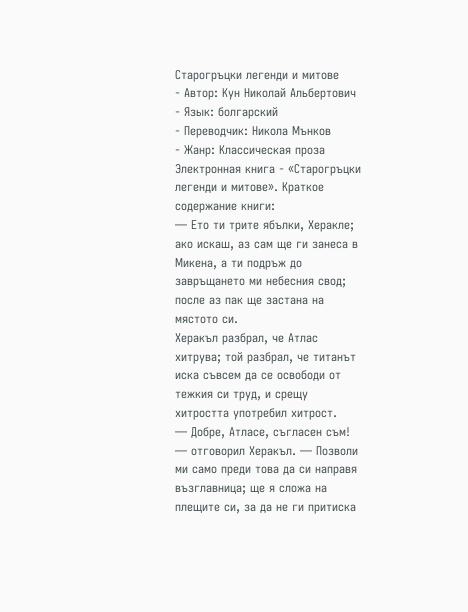Старогръцки легенди и митове
- Автор: Кун Николай Альбертович
- Язык: болгарский
- Переводчик: Никола Мънков
- Жанр: Классическая проза
Электронная книга - «Старогръцки легенди и митове». Краткое содержание книги:
— Ето ти трите ябълки, Херакле; ако искаш, аз сам ще ги занеса в Микена, а ти подръж до завръщането ми небесния свод; после аз пак ще застана на мястото си.
Херакъл разбрал, че Атлас хитрува; той разбрал, че титанът иска съвсем да се освободи от тежкия си труд, и срещу хитростта употребил хитрост.
— Добре, Атласе, съгласен съм! — отговорил Херакъл. — Позволи ми само преди това да си направя възглавница; ще я сложа на плещите си, за да не ги притиска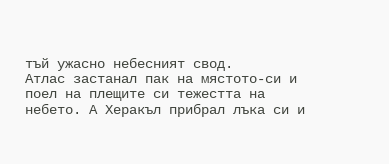тъй ужасно небесният свод.
Атлас застанал пак на мястото-си и поел на плещите си тежестта на небето. А Херакъл прибрал лъка си и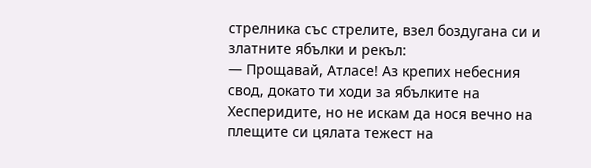стрелника със стрелите, взел боздугана си и златните ябълки и рекъл:
— Прощавай, Атласе! Аз крепих небесния свод, докато ти ходи за ябълките на Хесперидите, но не искам да нося вечно на плещите си цялата тежест на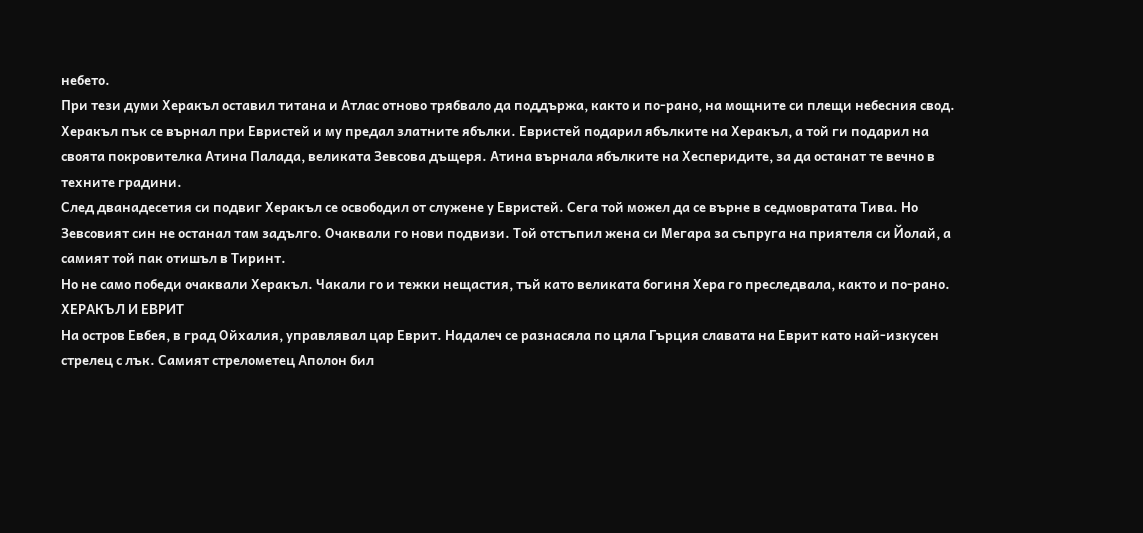небето.
При тези думи Херакъл оставил титана и Атлас отново трябвало да поддържа, както и по-рано, на мощните си плещи небесния свод. Херакъл пък се върнал при Евристей и му предал златните ябълки. Евристей подарил ябълките на Херакъл, а той ги подарил на своята покровителка Атина Палада, великата Зевсова дъщеря. Атина върнала ябълките на Хесперидите, за да останат те вечно в техните градини.
След дванадесетия си подвиг Херакъл се освободил от служене у Евристей. Сега той можел да се върне в седмовратата Тива. Но Зевсовият син не останал там задълго. Очаквали го нови подвизи. Той отстъпил жена си Мегара за съпруга на приятеля си Йолай, а самият той пак отишъл в Тиринт.
Но не само победи очаквали Херакъл. Чакали го и тежки нещастия, тъй като великата богиня Хера го преследвала, както и по-рано.
ХЕРАКЪЛ И ЕВРИТ
На остров Евбея, в град Ойхалия, управлявал цар Еврит. Надалеч се разнасяла по цяла Гърция славата на Еврит като най-изкусен стрелец с лък. Самият стрелометец Аполон бил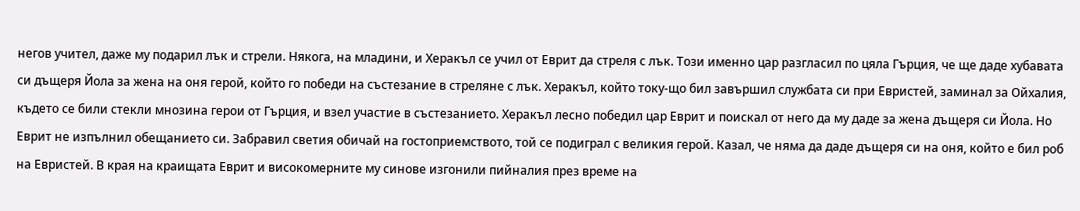негов учител, даже му подарил лък и стрели. Някога, на младини, и Херакъл се учил от Еврит да стреля с лък. Този именно цар разгласил по цяла Гърция, че ще даде хубавата си дъщеря Йола за жена на оня герой, който го победи на състезание в стреляне с лък. Херакъл, който току-що бил завършил службата си при Евристей, заминал за Ойхалия, където се били стекли мнозина герои от Гърция, и взел участие в състезанието. Херакъл лесно победил цар Еврит и поискал от него да му даде за жена дъщеря си Йола. Но Еврит не изпълнил обещанието си. Забравил светия обичай на гостоприемството, той се подиграл с великия герой. Казал, че няма да даде дъщеря си на оня, който е бил роб на Евристей. В края на краищата Еврит и високомерните му синове изгонили пийналия през време на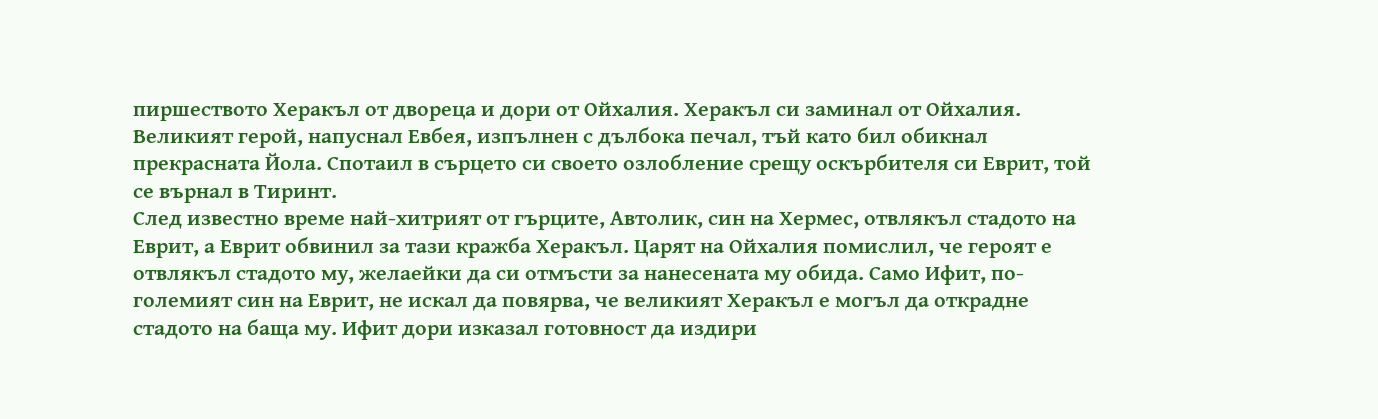пиршеството Херакъл от двореца и дори от Ойхалия. Херакъл си заминал от Ойхалия. Великият герой, напуснал Евбея, изпълнен с дълбока печал, тъй като бил обикнал прекрасната Йола. Спотаил в сърцето си своето озлобление срещу оскърбителя си Еврит, той се върнал в Тиринт.
След известно време най-хитрият от гърците, Автолик, син на Хермес, отвлякъл стадото на Еврит, а Еврит обвинил за тази кражба Херакъл. Царят на Ойхалия помислил, че героят е отвлякъл стадото му, желаейки да си отмъсти за нанесената му обида. Само Ифит, по-големият син на Еврит, не искал да повярва, че великият Херакъл е могъл да открадне стадото на баща му. Ифит дори изказал готовност да издири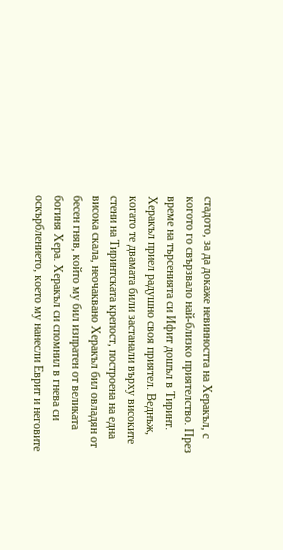стадото, за да докаже невинността на Херакъл, с когото го свързвало най-близко приятелство. През време на търсенията си Ифит дошъл в Тиринт. Херакъл приел радушно своя приятел. Веднъж, когато те двамата били застанали върху високите стени на Тиринтската крепост, построена на една висока скала, неочаквано Херакъл бил овладян от бесен гняв, който му бил изпратен от великата богиня Хера. Херакъл си спомнил в гнева си оскърблението, което му нанесли Еврит и неговите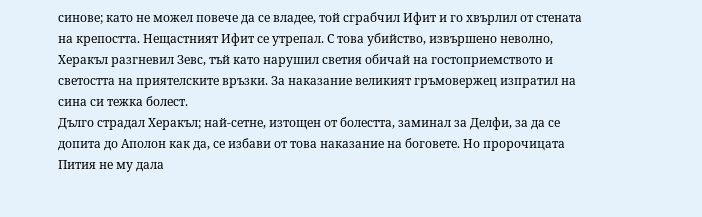синове; като не можел повече да се владее, той сграбчил Ифит и го хвърлил от стената на крепостта. Нещастният Ифит се утрепал. С това убийство, извършено неволно, Херакъл разгневил Зевс, тъй като нарушил светия обичай на гостоприемството и светостта на приятелските връзки. За наказание великият гръмовержец изпратил на сина си тежка болест.
Дълго страдал Херакъл; най-сетне, изтощен от болестта, заминал за Делфи, за да се допита до Аполон как да, се избави от това наказание на боговете. Но пророчицата Пития не му дала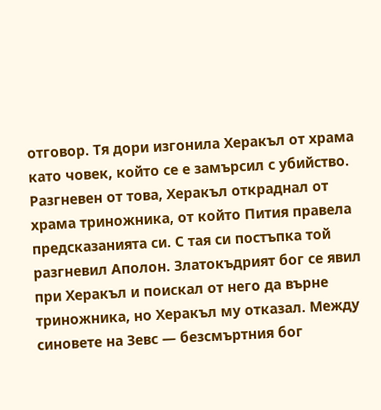отговор. Тя дори изгонила Херакъл от храма като човек, който се е замърсил с убийство. Разгневен от това, Херакъл откраднал от храма триножника, от който Пития правела предсказанията си. С тая си постъпка той разгневил Аполон. Златокъдрият бог се явил при Херакъл и поискал от него да върне триножника, но Херакъл му отказал. Между синовете на Зевс — безсмъртния бог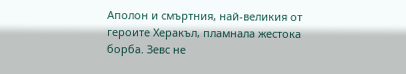Аполон и смъртния, най-великия от героите Херакъл, пламнала жестока борба. Зевс не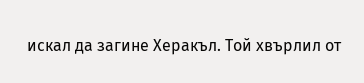искал да загине Херакъл. Той хвърлил от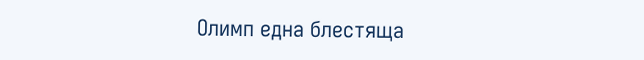Олимп една блестяща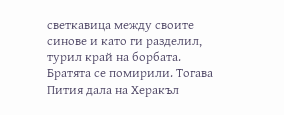светкавица между своите синове и като ги разделил, турил край на борбата. Братята се помирили. Тогава Пития дала на Херакъл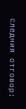следния отговор: